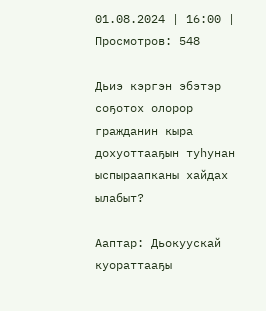01.08.2024 | 16:00 | Просмотров: 548

Дьиэ кэргэн эбэтэр соҕотох олорор гражданин кыра дохуоттааҕын туһунан ыспыраапканы хайдах ылабыт?

Ааптар: Дьокуускай куораттааҕы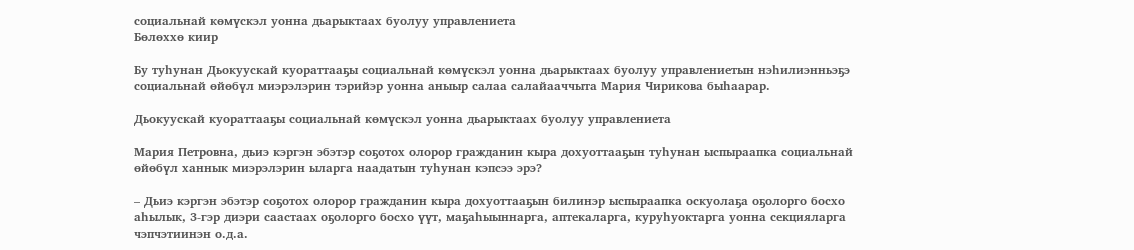социальнай көмүскэл уонна дьарыктаах буолуу управлениета
Бөлөххө киир

Бу туһунан Дьокуускай куораттааҕы социальнай көмүскэл уонна дьарыктаах буолуу управлениетын нэһилиэнньэҕэ социальнай өйөбүл миэрэлэрин тэрийэр уонна аныыр салаа салайааччыта Мария Чирикова быһаарар.

Дьокуускай куораттааҕы социальнай көмүскэл уонна дьарыктаах буолуу управлениета

Мария Петровна, дьиэ кэргэн эбэтэр соҕотох олорор гражданин кыра дохуоттааҕын туһунан ыспыраапка социальнай өйөбүл ханнык миэрэлэрин ыларга наадатын туһунан кэпсээ эрэ?

– Дьиэ кэргэн эбэтэр соҕотох олорор гражданин кыра дохуоттааҕын билинэр ыспыраапка оскуолаҕа оҕолорго босхо аһылык, 3-гэр диэри саастаах оҕолорго босхо үүт, маҕаһыыннарга, аптекаларга, куруһуоктарга уонна секцияларга чэпчэтиинэн о.д.а.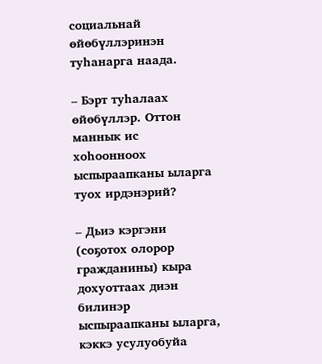социальнай өйөбүллэринэн туһанарга наада.

– Бэрт туһалаах өйөбүллэр. Оттон маннык ис хоһоонноох ыспыраапканы ыларга туох ирдэнэрий?

– Дьиэ кэргэни (соҕотох олорор гражданины) кыра дохуоттаах диэн билинэр ыспыраапканы ыларга, кэккэ усулуобуйа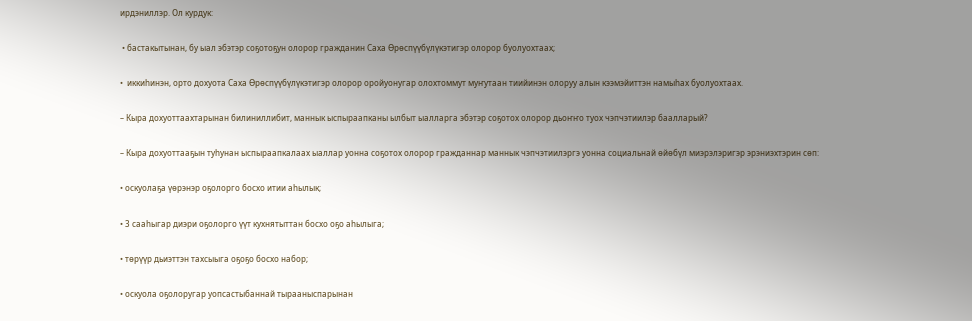ирдэниллэр. Ол курдук:

 • бастакытынан, бу ыал эбэтэр соҕотоҕун олорор гражданин Саха Өрөспүүбүлүкэтигэр олорор буолуохтаах;

•  иккиһинэн, орто дохуота Саха Өрөспүүбүлүкэтигэр олорор оройуонугар олохтоммут муҥутаан тиийинэн олоруу алын кээмэйиттэн намыһах буолуохтаах.

– Кыра дохуоттаахтарынан билиниллибит, маннык ыспыраапканы ылбыт ыалларга эбэтэр соҕотох олорор дьоҥҥо туох чэпчэтиилэр баалларый?

– Кыра дохуоттааҕын туһунан ыспыраапкалаах ыаллар уонна соҕотох олорор гражданнар маннык чэпчэтиилэргэ уонна социальнай өйөбүл миэрэлэригэр эрэниэхтэрин сөп:

• оскуолаҕа үөрэнэр оҕолорго босхо итии аһылык;

• 3 сааһыгар диэри оҕолорго үүт кухнятыттан босхо оҕо аһылыга;

• төрүүр дьиэттэн тахсыыга оҕоҕо босхо набор;

• оскуола оҕолоругар уопсастыбаннай тырааныспарынан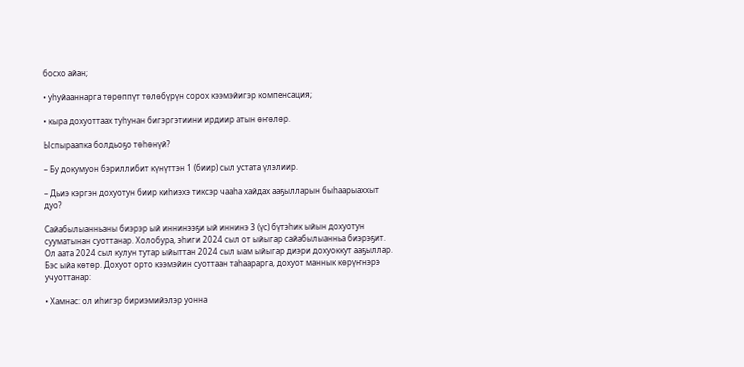босхо айан;

• уһуйааннарга төрөппүт төлөбүрүн сорох кээмэйигэр компенсация;

• кыра дохуоттаах туһунан бигэргэтиини ирдиир атын өҥөлөр.

Ыспыраапка болдьоҕо төһөнүй?

– Бу докумуон бэриллибит күнүттэн 1 (биир) сыл устата үлэлиир.

– Дьиэ кэргэн дохуотун биир киһиэхэ тиксэр чааһа хайдах ааҕылларын быһаарыаххыт дуо?

Сайабылыанньаны биэрэр ый иннинээҕи ый иннинэ 3 (үс) бүтэһик ыйын дохуотун сууматынан суоттанар. Холобура, эһиги 2024 сыл от ыйыгар сайабылыанньа биэрэҕит. Ол аата 2024 сыл кулун тутар ыйыттан 2024 сыл ыам ыйыгар диэри дохуоккут ааҕыллар. Бэс ыйа көтөр. Дохуот орто кээмэйин суоттаан таһаарарга, дохуот маннык көрүҥнэрэ учуоттанар:

• Хамнас: ол иһигэр бириэмийэлэр уонна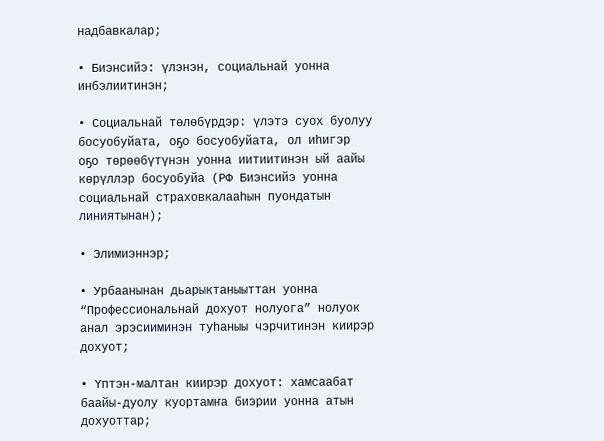надбавкалар;

• Биэнсийэ: үлэнэн, социальнай уонна инбэлиитинэн;

• Социальнай төлөбүрдэр: үлэтэ суох буолуу босуобуйата, оҕо босуобуйата, ол иһигэр оҕо төрөөбүтүнэн уонна иитиитинэн ый аайы көрүллэр босуобуйа (РФ Биэнсийэ уонна социальнай страховкалааһын пуондатын линиятынан);

• Элимиэннэр;

• Урбаанынан дьарыктаныыттан уонна “Профессиональнай дохуот нолуога” нолуок анал эрэсииминэн туһаныы чэрчитинэн киирэр дохуот;

• Үптэн-малтан киирэр дохуот: хамсаабат баайы-дуолу куортамҥа биэрии уонна атын дохуоттар;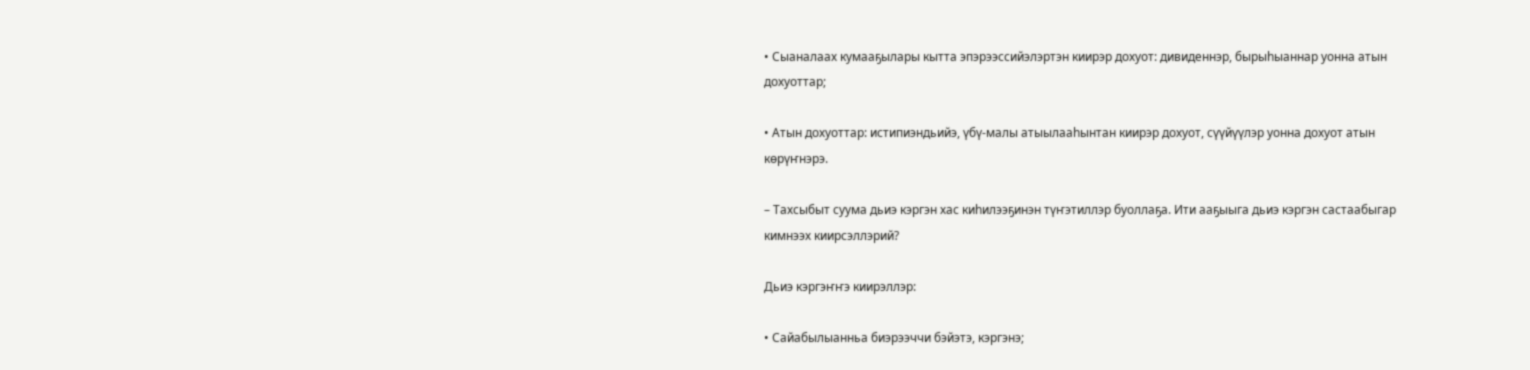• Сыаналаах кумааҕылары кытта эпэрээссийэлэртэн киирэр дохуот: дивиденнэр, бырыһыаннар уонна атын дохуоттар;

• Атын дохуоттар: истипиэндьийэ, үбү-малы атыылааһынтан киирэр дохуот, сүүйүүлэр уонна дохуот атын көрүҥнэрэ.

– Тахсыбыт суума дьиэ кэргэн хас киһилээҕинэн түҥэтиллэр буоллаҕа. Ити ааҕыыга дьиэ кэргэн састаабыгар кимнээх киирсэллэрий?

Дьиэ кэргэҥҥэ киирэллэр:

• Сайабылыанньа биэрээччи бэйэтэ, кэргэнэ;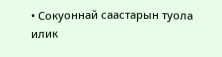• Сокуоннай саастарын туола илик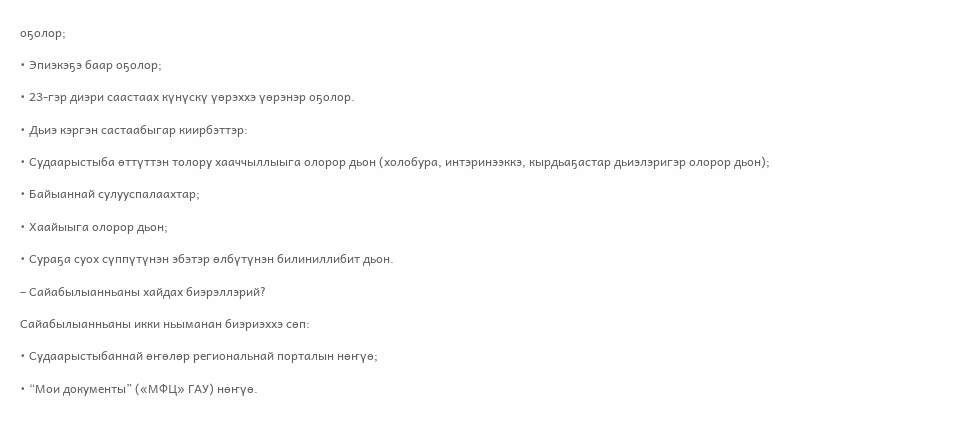оҕолор;

• Эпиэкэҕэ баар оҕолор;

• 23-гэр диэри саастаах күнүскү үөрэххэ үөрэнэр оҕолор.

• Дьиэ кэргэн састаабыгар киирбэттэр:

• Судаарыстыба өттүттэн толору хааччыллыыга олорор дьон (холобура, интэринээккэ, кырдьаҕастар дьиэлэригэр олорор дьон);

• Байыаннай сулууспалаахтар;

• Хаайыыга олорор дьон;

• Сураҕа суох сүппүтүнэн эбэтэр өлбүтүнэн билиниллибит дьон.

– Сайабылыанньаны хайдах биэрэллэрий?

Сайабылыанньаны икки ньыманан биэриэххэ сөп:

• Судаарыстыбаннай өҥөлөр региональнай порталын нөҥүө;

• “Мои документы” («МФЦ» ГАУ) нөҥүө.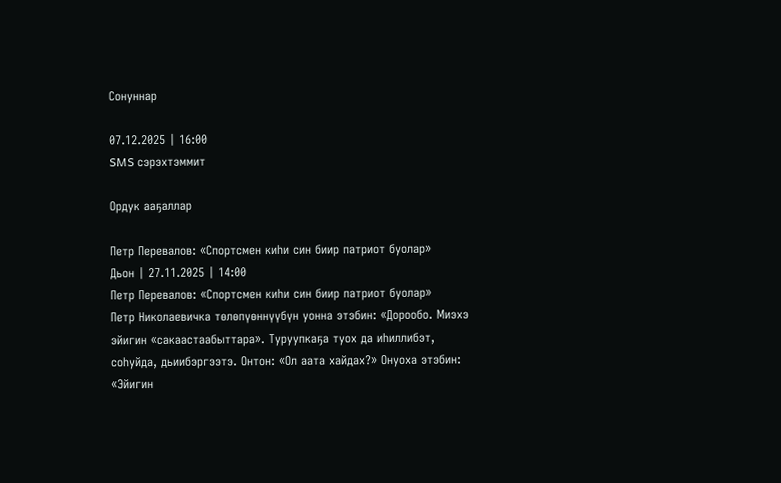Сонуннар

07.12.2025 | 16:00
SMS сэрэхтэммит

Ордук ааҕаллар

Петр Перевалов: «Спортсмен киһи син биир патриот буолар»
Дьон | 27.11.2025 | 14:00
Петр Перевалов: «Спортсмен киһи син биир патриот буолар»
Петр Николаевичка төлөпүөннүүбүн уонна этэбин: «Дорообо. Миэхэ эйигин «сакаастаабыттара». Туруупкаҕа туох да иһиллибэт, соһуйда, дьиибэргээтэ. Онтон: «Ол аата хайдах?» Онуоха этэбин: «Эйигин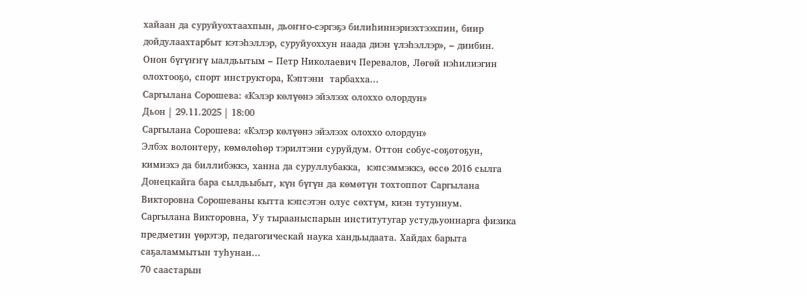хайаан да суруйуохтаахпын, дьоҥҥо-сэргэҕэ билиһиннэриэхтээхпин, биир дойдулаахтарбыт кэтэһэллэр, суруйуоххун наада диэн үлэһэллэр», – диибин.  Онон бүгүҥҥү ыалдьытым – Петр Николаевич Перевалов, Лөгөй нэһилиэгин олохтооҕо, спорт инструктора, Кэптэни  тарбахха...
Саргылана Сорошева: «Кэлэр көлүөнэ эйэлээх олоххо олордун»
Дьон | 29.11.2025 | 18:00
Саргылана Сорошева: «Кэлэр көлүөнэ эйэлээх олоххо олордун»
Элбэх волонтеру, көмөлөһөр тэрилтэни суруйдум. Оттон собус-соҕотоҕун, кимиэхэ да биллибэккэ, ханна да суруллубакка,  кэпсэммэккэ, өссө 2016 сылга Донецкайга бара сылдьыбыт, күн бүгүн да көмөтүн тохтоппот Саргылана Викторовна Сорошеваны кытта кэпсэтэн олус сөхтүм, киэн тутуннум.   Саргылана Викторовна, Уу тырааныспарын институтугар устудьуоннарга физика предметин үөрэтэр, педагогическай наука хандьыдаата. Хайдах барыта саҕаламмытын туһунан...
70 саастарын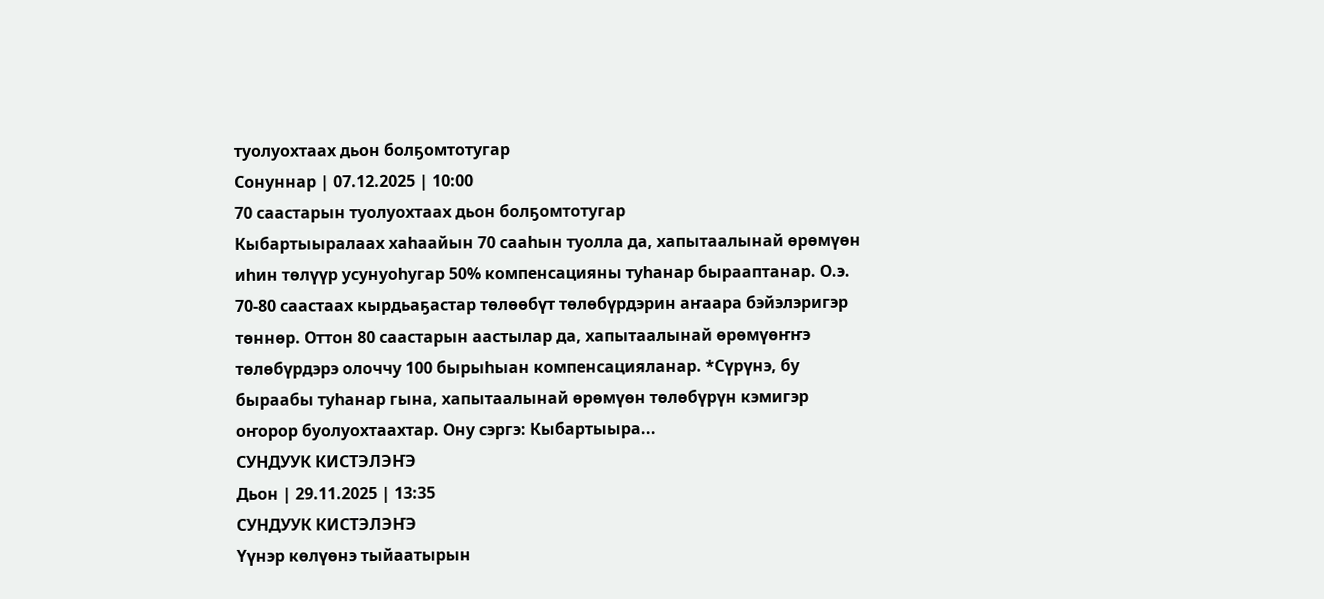туолуохтаах дьон болҕомтотугар
Сонуннар | 07.12.2025 | 10:00
70 саастарын туолуохтаах дьон болҕомтотугар
Кыбартыыралаах хаһаайын 70 сааһын туолла да, хапытаалынай өрөмүөн иһин төлүүр усунуоһугар 50% компенсацияны туһанар бырааптанар. О.э. 70-80 саастаах кырдьаҕастар төлөөбүт төлөбүрдэрин аҥаара бэйэлэригэр төннөр. Оттон 80 саастарын аастылар да, хапытаалынай өрөмүөҥҥэ төлөбүрдэрэ олоччу 100 бырыһыан компенсацияланар. *Сүрүнэ, бу быраабы туһанар гына, хапытаалынай өрөмүөн төлөбүрүн кэмигэр оҥорор буолуохтаахтар. Ону сэргэ: Кыбартыыра...
СУНДУУК КИСТЭЛЭҤЭ
Дьон | 29.11.2025 | 13:35
СУНДУУК КИСТЭЛЭҤЭ
Үүнэр көлүөнэ тыйаатырын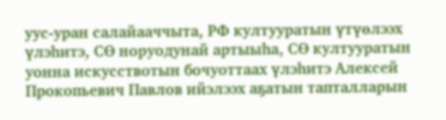уус-уран салайааччыта, РФ култууратын үтүөлээх үлэһитэ, СӨ норуодунай артыыһа, СӨ култууратын уонна искусствотын бочуоттаах үлэһитэ Алексей Прокопьевич Павлов ийэлээх аҕатын тапталларын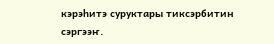кэрэһитэ суруктары тиксэрбитин сэргээҥ.